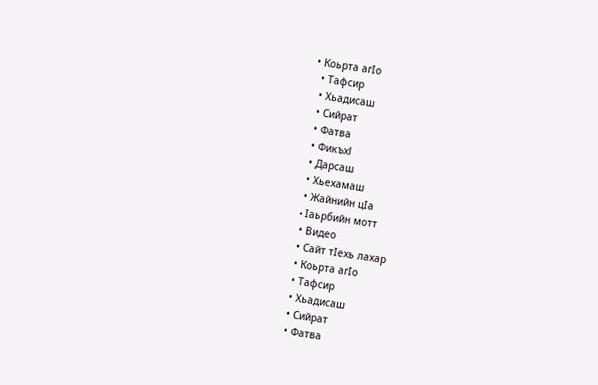• Коьрта агIо
  • Тафсир
  • Хьадисаш
  • Сийрат
  • Фатва
  • Фикъхl
  • Дарсаш
  • Хьехамаш
  • Жайнийн цIа
  • Iаьрбийн мотт
  • Видео
  • Сайт тIехь лахар
  • Коьрта агIо
  • Тафсир
  • Хьадисаш
  • Сийрат
  • Фатва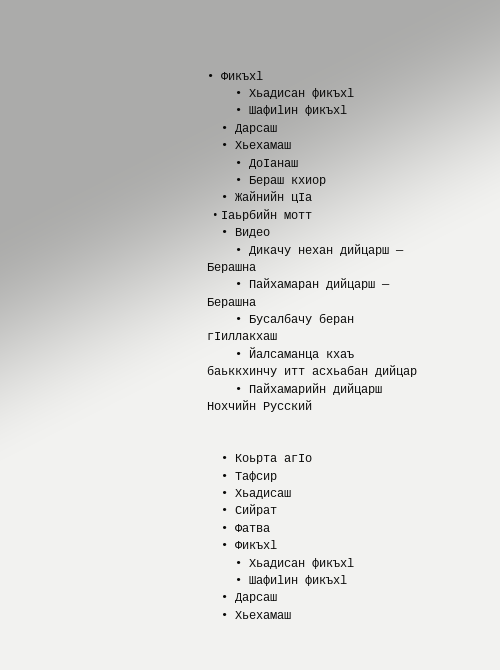• Фикъхl
    • Хьадисан фикъхl
    • Шафиlин фикъхl
  • Дарсаш
  • Хьехамаш
    • ДоIанаш
    • Бераш кхиор
  • Жайнийн цIа
  • Iаьрбийн мотт
  • Видео
    • Дикачу нехан дийцарш — Берашна
    • Пайхамаран дийцарш — Берашна
    • Бусалбачу беран гIиллакхаш
    • Йалсаманца кхаъ баьккхинчу итт асхьабан дийцар
    • Пайхамарийн дийцарш
Нохчийн Русский


  • Коьрта агIо
  • Тафсир
  • Хьадисаш
  • Сийрат
  • Фатва
  • Фикъхl
    • Хьадисан фикъхl
    • Шафиlин фикъхl
  • Дарсаш
  • Хьехамаш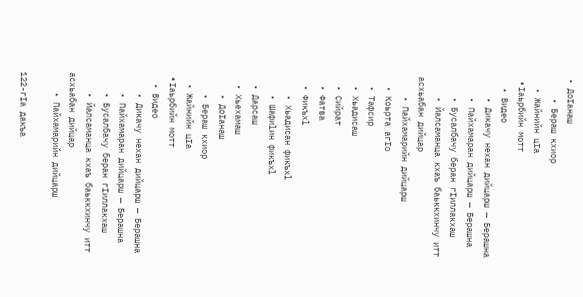• ДоIанаш
    • Бераш кхиор
  • Жайнийн цIа
  • Iаьрбийн мотт
  • Видео
    • Дикачу нехан дийцарш — Берашна
    • Пайхамаран дийцарш — Берашна
    • Бусалбачу беран гIиллакхаш
    • Йалсаманца кхаъ баьккхинчу итт асхьабан дийцар
    • Пайхамарийн дийцарш
  • Коьрта агIо
  • Тафсир
  • Хьадисаш
  • Сийрат
  • Фатва
  • Фикъхl
    • Хьадисан фикъхl
    • Шафиlин фикъхl
  • Дарсаш
  • Хьехамаш
    • ДоIанаш
    • Бераш кхиор
  • Жайнийн цIа
  • Iаьрбийн мотт
  • Видео
    • Дикачу нехан дийцарш — Берашна
    • Пайхамаран дийцарш — Берашна
    • Бусалбачу беран гIиллакхаш
    • Йалсаманца кхаъ баьккхинчу итт асхьабан дийцар
    • Пайхамарийн дийцарш

122-гIа дакъа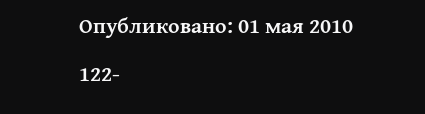Опубликовано: 01 мая 2010

122-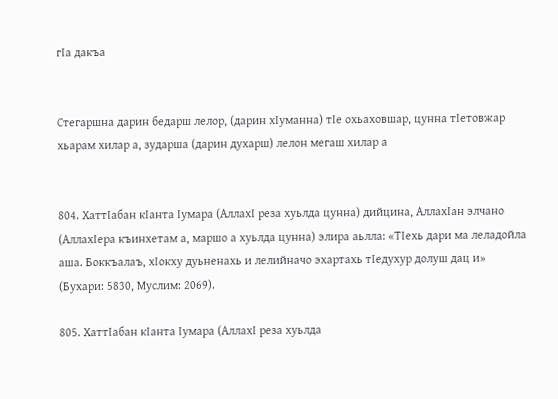гIа дакъа


Стегаршна дарин бедарш лелор, (дарин хIуманна) тIе охьаховшар, цунна тIетовжар хьарам хилар а, зударша (дарин духарш) лелон мегаш хилар а


804. ХаттIабан кIанта Iумара (АллахI реза хуьлда цунна) дийцина, АллахIан элчано (АллахIера къинхетам а, маршо а хуьлда цунна) элира аьлла: «ТIехь дари ма леладойла аша. Боккъалаъ, хIокху дуьненахь и лелийначо эхартахь тIедухур долуш дац и» (Бухари: 5830, Муслим: 2069).

805. ХаттIабан кIанта Iумара (АллахI реза хуьлда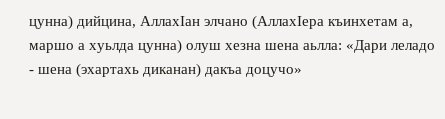цунна) дийцина, АллахIан элчано (АллахIера къинхетам а, маршо а хуьлда цунна) олуш хезна шена аьлла: «Дари леладо - шена (эхартахь диканан) дакъа доцучо»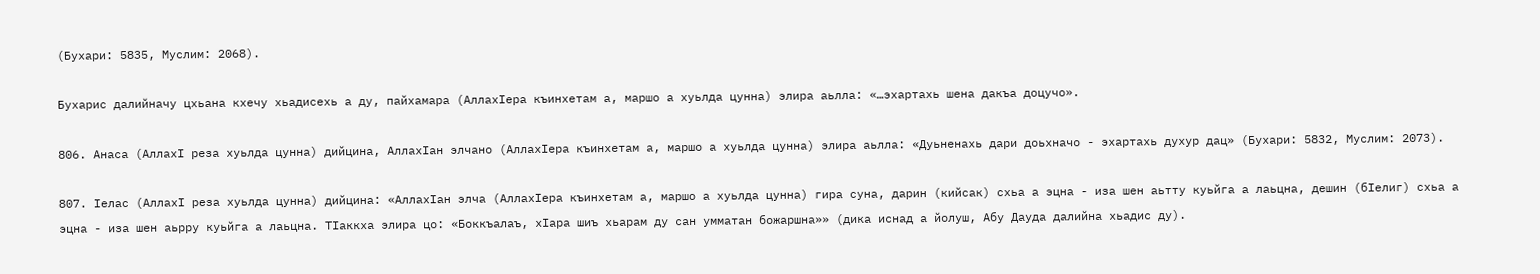(Бухари: 5835, Муслим: 2068).

Бухарис далийначу цхьана кхечу хьадисехь а ду, пайхамара (АллахIера къинхетам а, маршо а хуьлда цунна) элира аьлла: «…эхартахь шена дакъа доцучо».

806. Анаса (АллахI реза хуьлда цунна) дийцина, АллахIан элчано (АллахIера къинхетам а, маршо а хуьлда цунна) элира аьлла: «Дуьненахь дари доьхначо - эхартахь духур дац» (Бухари: 5832, Муслим: 2073).

807. Iелас (АллахI реза хуьлда цунна) дийцина: «АллахIан элча (АллахIера къинхетам а, маршо а хуьлда цунна) гира суна, дарин (кийсак) схьа а эцна - иза шен аьтту куьйга а лаьцна, дешин (бIелиг) схьа а эцна - иза шен аьрру куьйга а лаьцна. ТIаккха элира цо: «Боккъалаъ, хIара шиъ хьарам ду сан умматан божаршна»» (дика иснад а йолуш, Абу Дауда далийна хьадис ду).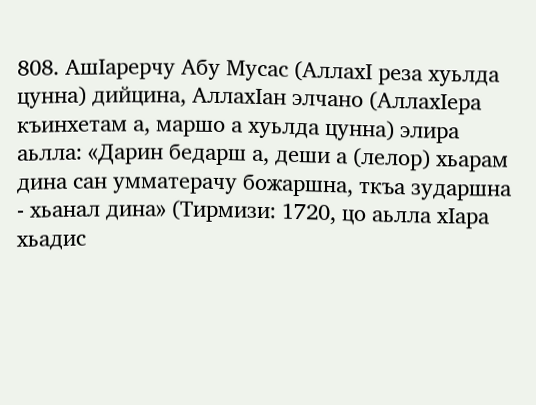808. АшIарерчу Абу Мусас (АллахI реза хуьлда цунна) дийцина, АллахIан элчано (АллахIера къинхетам а, маршо а хуьлда цунна) элира аьлла: «Дарин бедарш а, деши а (лелор) хьарам дина сан умматерачу божаршна, ткъа зударшна - хьанал дина» (Тирмизи: 1720, цо аьлла хIара хьадис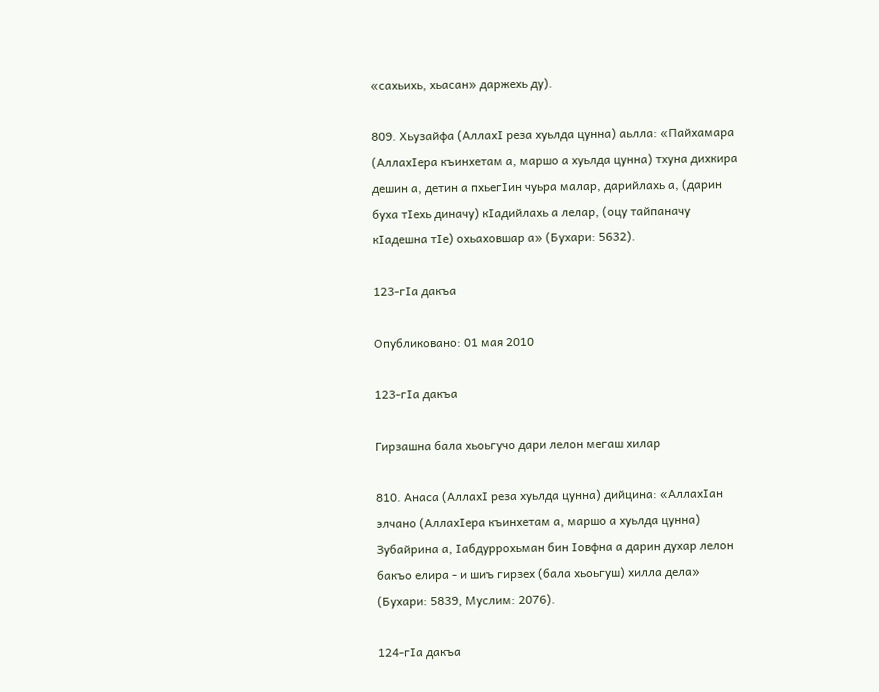«сахьихь, хьасан» даржехь ду).

809. Хьузайфа (АллахI реза хуьлда цунна) аьлла: «Пайхамара (АллахIера къинхетам а, маршо а хуьлда цунна) тхуна дихкира дешин а, детин а пхьегIин чуьра малар, дарийлахь а, (дарин буха тIехь диначу) кIадийлахь а лелар, (оцу тайпаначу кIадешна тIе) охьаховшар а» (Бухари: 5632).

123-гIа дакъа

Опубликовано: 01 мая 2010

123-гIа дакъа

Гирзашна бала хьоьгучо дари лелон мегаш хилар

810. Анаса (АллахI реза хуьлда цунна) дийцина: «АллахIан элчано (АллахIера къинхетам а, маршо а хуьлда цунна) Зубайрина а, Iабдуррохьман бин Iовфна а дарин духар лелон бакъо елира - и шиъ гирзех (бала хьоьгуш) хилла дела» (Бухари: 5839, Муслим: 2076).

124-гIа дакъа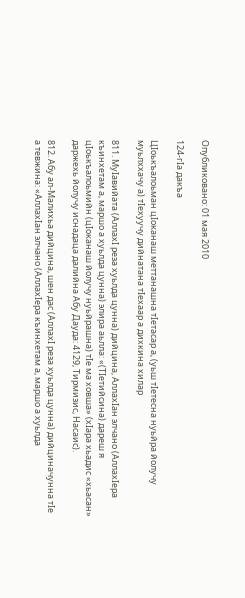Опубликовано: 01 мая 2010

124-гIа дакъа

ЦIоькъалоьман цIоканаш меттанашна тIетасар а, (уьш тIетесна нуьйра йолучу муьлххачу а) тIехуучу дийнатана тIехаар а дихкина хилар

811. МуIавийата (АллахI реза хуьлда цунна) дийцина, АллахIан элчано (АллахIера къинхетам а, маршо а хуьлда цунна) элира аьлла: «(ТIетийсина) дареш я цIоькъалоьмийн (цIоканаш йолучу нуьйрашна) тIе ма ховша» (хIара хьадис «хьасан» даржехь йолучу иснадаца далийна Абу Дауда: 4129, Тирмизис, Насаис).

812. Абу ал-Малихьа дийцина, шен дас (АллахI реза хуьлда цунна) дийциначунна тIе а тевжина: «АллахIан элчано (АллахIера къинхетам а, маршо а хуьлда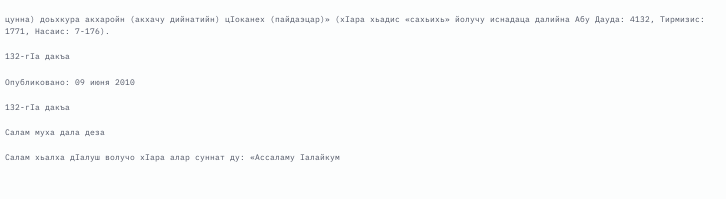цунна) доьхкура акхаройн (акхачу дийнатийн) цIоканех (пайдаэцар)» (хIара хьадис «сахьихь» йолучу иснадаца далийна Абу Дауда: 4132, Тирмизис: 1771, Насаис: 7-176).

132-гIа дакъа

Опубликовано: 09 июня 2010

132-гIа дакъа

Салам муха дала деза

Салам хьалха дIалуш волучо хIара алар суннат ду: «Ассаламу Iалайкум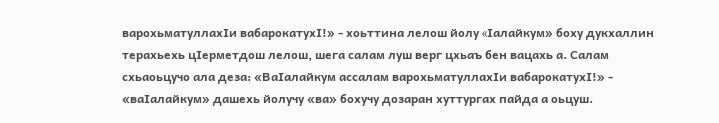варохьматуллахIи вабарокатухI!» - хоьттина лелош йолу «Iалайкум» боху дукхаллин терахьехь цIерметдош лелош, шега салам луш верг цхьаъ бен вацахь а. Салам схьаоьцучо ала деза: «ВаIалайкум ассалам варохьматуллахIи вабарокатухI!» - «ваIалайкум» дашехь йолучу «ва» бохучу дозаран хуттургах пайда а оьцуш.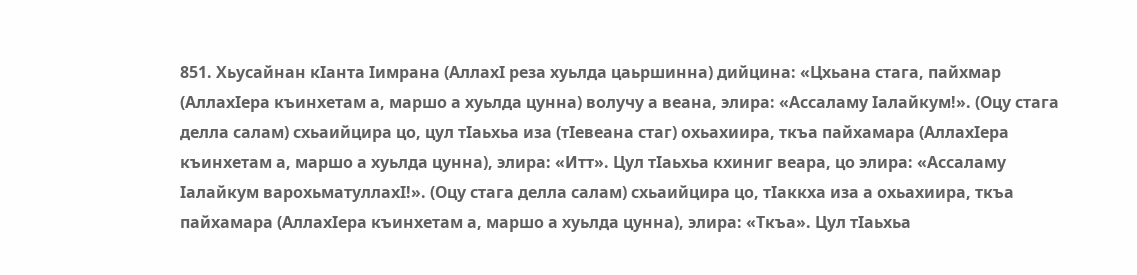851. Хьусайнан кIанта Iимрана (АллахI реза хуьлда цаьршинна) дийцина: «Цхьана стага, пайхмар (АллахIера къинхетам а, маршо а хуьлда цунна) волучу а веана, элира: «Ассаламу Iалайкум!». (Оцу стага делла салам) схьаийцира цо, цул тIаьхьа иза (тIевеана стаг) охьахиира, ткъа пайхамара (АллахIера къинхетам а, маршо а хуьлда цунна), элира: «Итт». Цул тIаьхьа кхиниг веара, цо элира: «Ассаламу Iалайкум варохьматуллахI!». (Оцу стага делла салам) схьаийцира цо, тIаккха иза а охьахиира, ткъа пайхамара (АллахIера къинхетам а, маршо а хуьлда цунна), элира: «Ткъа». Цул тIаьхьа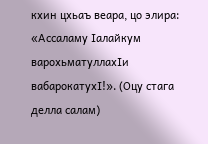кхин цхьаъ веара, цо элира: «Ассаламу Iалайкум варохьматуллахIи вабарокатухI!». (Оцу стага делла салам)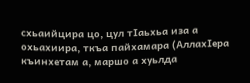схьаийцира цо, цул тIаьхьа иза а охьахиира, ткъа пайхамара (АллахIера къинхетам а, маршо а хуьлда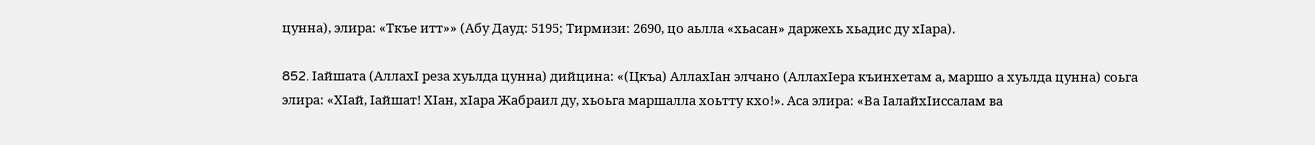цунна), элира: «Ткъе итт»» (Абу Дауд: 5195; Тирмизи: 2690, цо аьлла «хьасан» даржехь хьадис ду хIара).

852. Iайшата (АллахI реза хуьлда цунна) дийцина: «(Цкъа) АллахIан элчано (АллахIера къинхетам а, маршо а хуьлда цунна) соьга элира: «ХIай, Iайшат! ХIан, хIара Жабраил ду, хьоьга маршалла хоьтту кхо!». Аса элира: «Ва IалайхIиссалам ва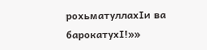рохьматуллахIи ва барокатухI!»»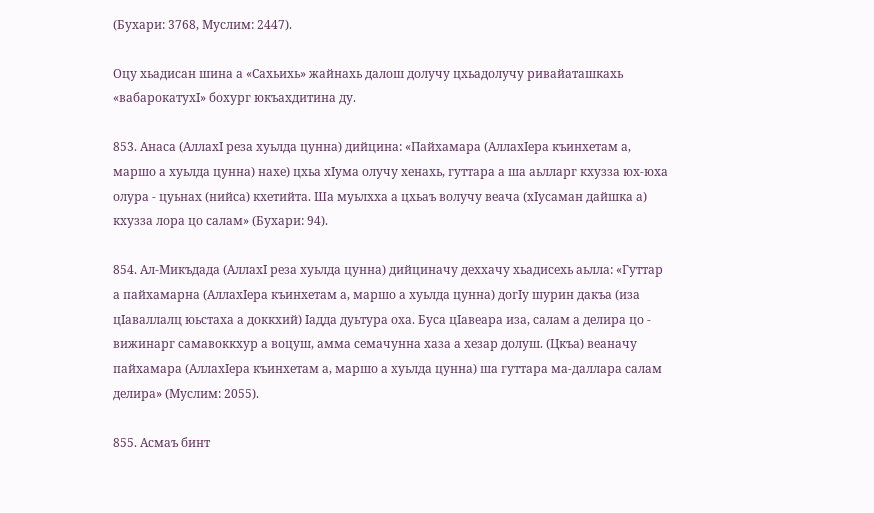(Бухари: 3768, Муслим: 2447).

Оцу хьадисан шина а «Сахьихь» жайнахь далош долучу цхьадолучу ривайаташкахь «вабарокатухI» бохург юкъахдитина ду.

853. Анаса (АллахI реза хуьлда цунна) дийцина: «Пайхамара (АллахIера къинхетам а, маршо а хуьлда цунна) нахе) цхьа хIума олучу хенахь, гуттара а ша аьлларг кхузза юх-юха олура - цуьнах (нийса) кхетийта. Ша муьлхха а цхьаъ волучу веача (хIусаман дайшка а) кхузза лора цо салам» (Бухари: 94).

854. Ал-Микъдада (АллахI реза хуьлда цунна) дийциначу деххачу хьадисехь аьлла: «Гуттар а пайхамарна (АллахIера къинхетам а, маршо а хуьлда цунна) догIу шурин дакъа (иза цIаваллалц юьстаха а доккхий) Iадда дуьтура оха. Буса цIавеара иза, салам а делира цо - вижинарг самавоккхур а воцуш, амма семачунна хаза а хезар долуш. (Цкъа) веаначу пайхамара (АллахIера къинхетам а, маршо а хуьлда цунна) ша гуттара ма-даллара салам делира» (Муслим: 2055).

855. Асмаъ бинт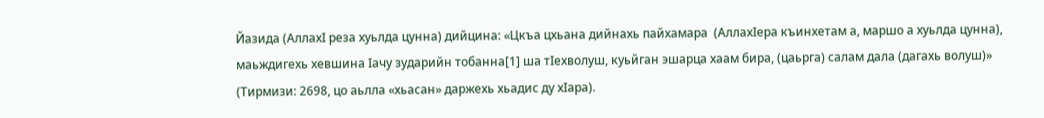Йазида (АллахI реза хуьлда цунна) дийцина: «Цкъа цхьана дийнахь пайхамара  (АллахIера къинхетам а, маршо а хуьлда цунна), маьждигехь хевшина Iачу зударийн тобанна[1] ша тIехволуш, куьйган эшарца хаам бира, (цаьрга) салам дала (дагахь волуш)» (Тирмизи: 2698, цо аьлла «хьасан» даржехь хьадис ду хIара).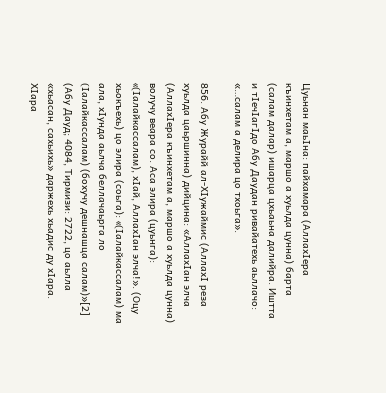Цуьнан маьIна: пайхамара (АллахIера къинхетам а, маршо а хуьлда цунна) барта (салам далар) ишарца цхьаьна далийра. Иштта и тIечIагIдо Абу Даудан ривайатехь аьллачо: «…салам а делира цо тхоьга».

856. Абу Журайй ал-ХIужаймис (АллахI реза хуьлда цаьршинна) дийцина: «АллахIан элча (АллахIера къинхетам а, маршо а хуьлда цунна) волучу веара со. Аса элира (цуьнга): «(Iалайкассалам), хIай, АллахIан элча!». (Оцу хьокъехь) цо элира (соьга): «(Iалайкассалам) ма ала, хIунда аьлча беллачаьрга ло (Iалайкассалам) (бохучу дешнашца салам)»[2] (Абу Дауд; 4084, Тирмизи: 2722, цо аьлла «хьасан, сахьихь» даржехь хьадис ду хIара. ХIара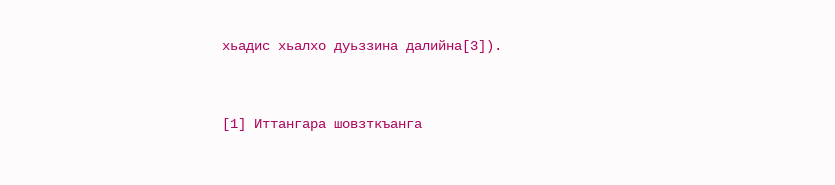хьадис хьалхо дуьззина далийна[3]).



[1] Иттангара шовзткъанга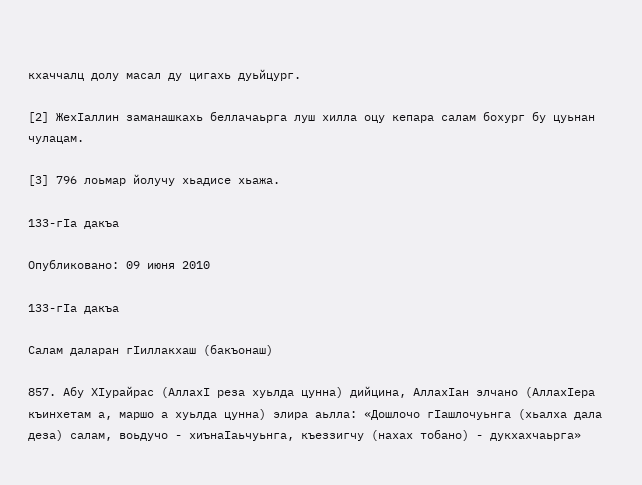кхаччалц долу масал ду цигахь дуьйцург.

[2] ЖехIаллин заманашкахь беллачаьрга луш хилла оцу кепара салам бохург бу цуьнан чулацам.

[3] 796 лоьмар йолучу хьадисе хьажа.

133-гIа дакъа

Опубликовано: 09 июня 2010

133-гIа дакъа

Салам даларан гIиллакхаш (бакъонаш)

857. Абу ХIурайрас (АллахI реза хуьлда цунна) дийцина, АллахIан элчано (АллахIера къинхетам а, маршо а хуьлда цунна) элира аьлла: «Дошлочо гIашлочуьнга (хьалха дала деза) салам, воьдучо - хиънаIаьчуьнга, къеззигчу (нахах тобано) - дукхахчаьрга»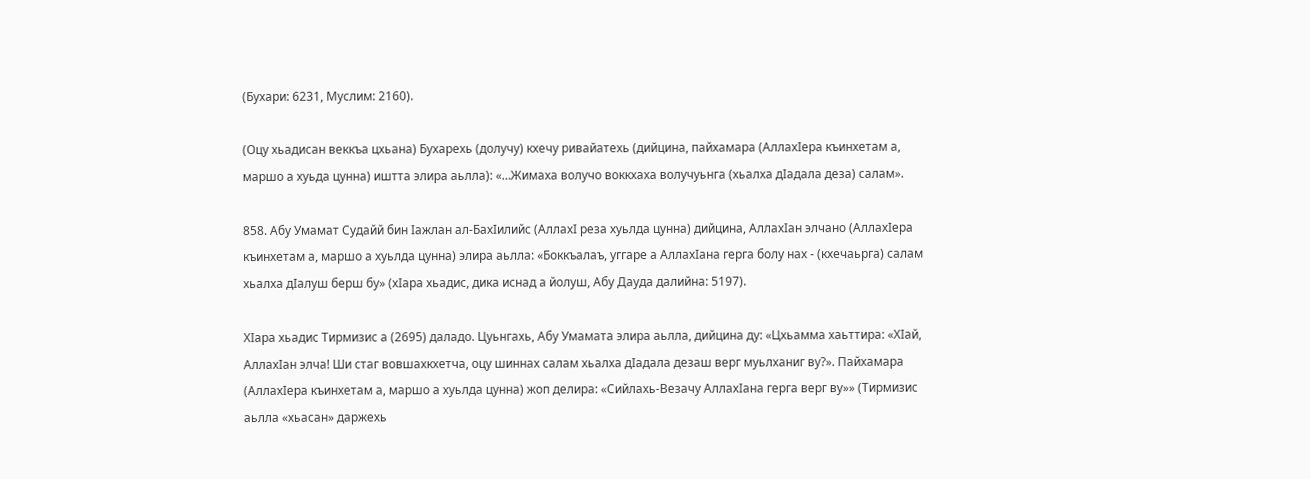(Бухари: 6231, Муслим: 2160).

(Оцу хьадисан веккъа цхьана) Бухарехь (долучу) кхечу ривайатехь (дийцина, пайхамара (АллахIера къинхетам а, маршо а хуьда цунна) иштта элира аьлла): «…Жимаха волучо воккхаха волучуьнга (хьалха дIадала деза) салам».

858. Абу Умамат Судайй бин Iажлан ал-БахIилийс (АллахI реза хуьлда цунна) дийцина, АллахIан элчано (АллахIера къинхетам а, маршо а хуьлда цунна) элира аьлла: «Боккъалаъ, уггаре а АллахIана герга болу нах - (кхечаьрга) салам хьалха дIалуш берш бу» (хIара хьадис, дика иснад а йолуш, Абу Дауда далийна: 5197).

ХIара хьадис Тирмизис а (2695) даладо. Цуьнгахь, Абу Умамата элира аьлла, дийцина ду: «Цхьамма хаьттира: «ХIай, АллахIан элча! Ши стаг вовшахкхетча, оцу шиннах салам хьалха дIадала дезаш верг муьлханиг ву?». Пайхамара (АллахIера къинхетам а, маршо а хуьлда цунна) жоп делира: «Сийлахь-Везачу АллахIана герга верг ву»» (Тирмизис аьлла «хьасан» даржехь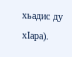хьадис ду хIара).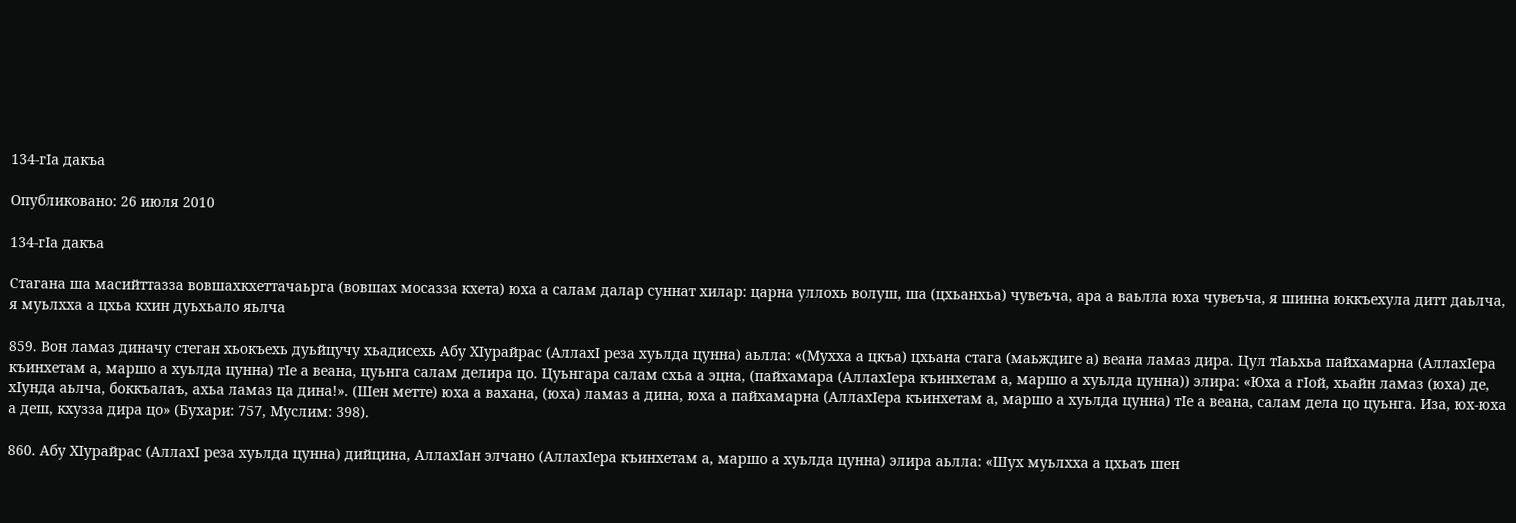134-гIа дакъа

Опубликовано: 26 июля 2010

134-гIа дакъа

Стагана ша масийттазза вовшахкхеттачаьрга (вовшах мосазза кхета) юха а салам далар суннат хилар: царна уллохь волуш, ша (цхьанхьа) чувеъча, ара а ваьлла юха чувеъча, я шинна юккъехула дитт даьлча, я муьлхха а цхьа кхин дуьхьало яьлча

859. Вон ламаз диначу стеган хьокъехь дуьйцучу хьадисехь Абу ХIурайрас (АллахI реза хуьлда цунна) аьлла: «(Мухха а цкъа) цхьана стага (маьждиге а) веана ламаз дира. Цул тIаьхьа пайхамарна (АллахIера къинхетам а, маршо а хуьлда цунна) тIе а веана, цуьнга салам делира цо. Цуьнгара салам схьа а эцна, (пайхамара (АллахIера къинхетам а, маршо а хуьлда цунна)) элира: «Юха а гIой, хьайн ламаз (юха) де, хIунда аьлча, боккъалаъ, ахьа ламаз ца дина!». (Шен метте) юха а вахана, (юха) ламаз а дина, юха а пайхамарна (АллахIера къинхетам а, маршо а хуьлда цунна) тIе а веана, салам дела цо цуьнга. Иза, юх-юха а деш, кхузза дира цо» (Бухари: 757, Муслим: 398).

860. Абу ХIурайрас (АллахI реза хуьлда цунна) дийцина, АллахIан элчано (АллахIера къинхетам а, маршо а хуьлда цунна) элира аьлла: «Шух муьлхха а цхьаъ шен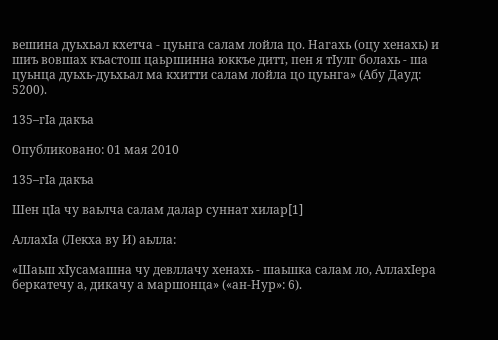вешина дуьхьал кхетча - цуьнга салам лойла цо. Нагахь (оцу хенахь) и шиъ вовшах къастош цаьршинна юккъе дитт, пен я тIулг болахь - ша цуьнца дуьхь-дуьхьал ма кхитти салам лойла цо цуьнга» (Абу Дауд: 5200).

135–гIа дакъа

Опубликовано: 01 мая 2010

135–гIа дакъа

Шен цIа чу ваьлча салам далар суннат хилар[1]

АллахIа (Лекха ву И) аьлла:

«Шаьш хIусамашна чу девллачу хенахь - шаьшка салам ло, АллахIера беркатечу а, дикачу а маршонца» («ан-Нур»: 6).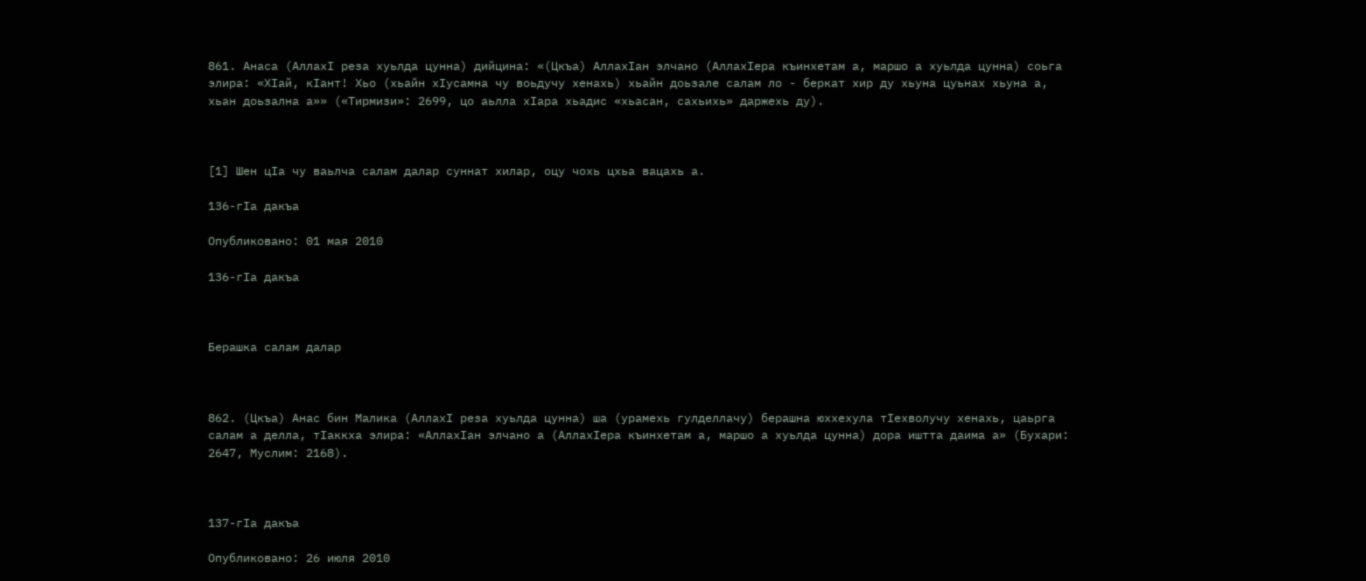861. Анаса (АллахI реза хуьлда цунна) дийцина: «(Цкъа) АллахIан элчано (АллахIера къинхетам а, маршо а хуьлда цунна) соьга элира: «ХIай, кIант! Хьо (хьайн хIусамна чу воьдучу хенахь) хьайн доьзале салам ло - беркат хир ду хьуна цуьнах хьуна а, хьан доьзална а»» («Тирмизи»: 2699, цо аьлла хIара хьадис «хьасан, сахьихь» даржехь ду).



[1] Шен цIа чу ваьлча салам далар суннат хилар, оцу чохь цхьа вацахь а.

136-гIа дакъа

Опубликовано: 01 мая 2010

136-гIа дакъа



Берашка салам далар



862. (Цкъа) Анас бин Малика (АллахI реза хуьлда цунна) ша (урамехь гулделлачу) берашна юххехула тIехволучу хенахь, цаьрга салам а делла, тIаккха элира: «АллахIан элчано а (АллахIера къинхетам а, маршо а хуьлда цунна) дора иштта даима а» (Бухари: 2647, Муслим: 2168).



137-гIа дакъа

Опубликовано: 26 июля 2010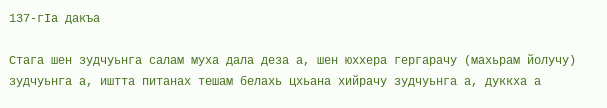137-гIа дакъа

Стага шен зудчуьнга салам муха дала деза а, шен юххера гергарачу (махьрам йолучу) зудчуьнга а, иштта питанах тешам белахь цхьана хийрачу зудчуьнга а, дуккха а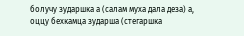болучу зударшка а (салам муха дала деза) а, оццу бехкамца зударша (стегаршка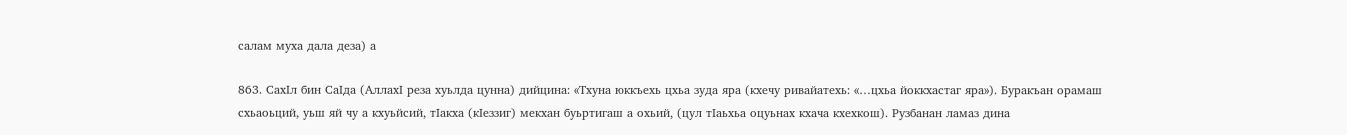салам муха дала деза) а

863. СахIл бин СаIда (АллахI реза хуьлда цунна) дийцина: «Тхуна юккъехь цхьа зуда яра (кхечу ривайатехь: «…цхьа йоккхастаг яра»). Буракъан орамаш схьаоьций, уьш яй чу а кхуьйсий, тIакха (кIеззиг) мекхан буьртигаш а охьий, (цул тIаьхьа оцуьнах кхача кхехкош). Рузбанан ламаз дина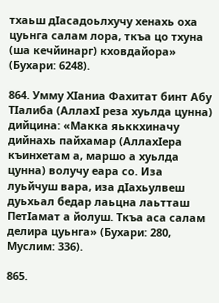тхаьш дIасадоьлхучу хенахь оха цуьнга салам лора, ткъа цо тхуна (ша кечйинарг) кховдайора» (Бухари: 6248).

864. Умму ХIаниа Фахитат бинт Абу ТIалиба (АллахI реза хуьлда цунна) дийцина: «Макка яьккхиначу дийнахь пайхамар (АллахIера къинхетам а, маршо а хуьлда цунна) волучу еара со. Иза луьйчуш вара, иза дIахьулвеш дуьхьал бедар лаьцна лаьтташ ПетIамат а йолуш. Ткъа аса салам делира цуьнга» (Бухари: 280, Муслим: 336).

865.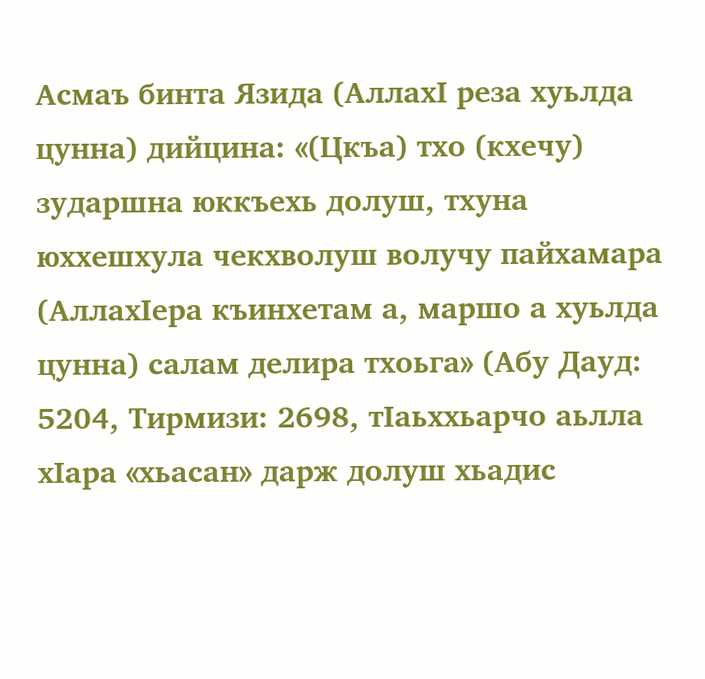Асмаъ бинта Язида (АллахI реза хуьлда цунна) дийцина: «(Цкъа) тхо (кхечу) зударшна юккъехь долуш, тхуна юххешхула чекхволуш волучу пайхамара (АллахIера къинхетам а, маршо а хуьлда цунна) салам делира тхоьга» (Абу Дауд: 5204, Тирмизи: 2698, тIаьххьарчо аьлла хIара «хьасан» дарж долуш хьадис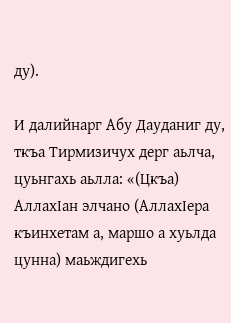ду).

И далийнарг Абу Дауданиг ду, ткъа Тирмизичух дерг аьлча, цуьнгахь аьлла: «(Цкъа) АллахIан элчано (АллахIера къинхетам а, маршо а хуьлда цунна) маьждигехь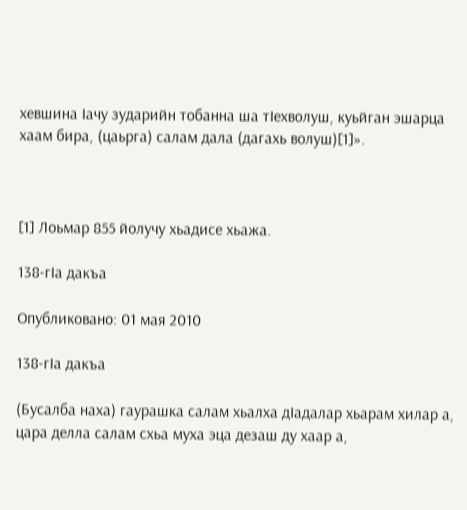хевшина Iачу зударийн тобанна ша тIехволуш, куьйган эшарца хаам бира, (цаьрга) салам дала (дагахь волуш)[1]».



[1] Лоьмар 855 йолучу хьадисе хьажа.

138-гIа дакъа

Опубликовано: 01 мая 2010

138-гIа дакъа

(Бусалба наха) гаурашка салам хьалха дIадалар хьарам хилар а, цара делла салам схьа муха эца дезаш ду хаар а,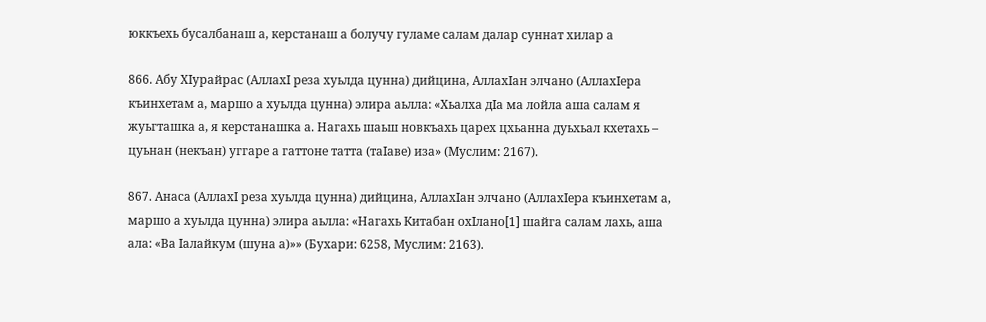юккъехь бусалбанаш а, керстанаш а болучу гуламе салам далар суннат хилар а

866. Абу ХIурайрас (АллахI реза хуьлда цунна) дийцина, АллахIан элчано (АллахIера къинхетам а, маршо а хуьлда цунна) элира аьлла: «Хьалха дIа ма лойла аша салам я жуьгташка а, я керстанашка а. Нагахь шаьш новкъахь царех цхьанна дуьхьал кхетахь – цуьнан (некъан) уггаре а гаттоне татта (таIаве) иза» (Муслим: 2167).

867. Анаса (АллахI реза хуьлда цунна) дийцина, АллахIан элчано (АллахIера къинхетам а, маршо а хуьлда цунна) элира аьлла: «Нагахь Китабан охIлано[1] шайга салам лахь, аша ала: «Ва Iалайкум (шуна а)»» (Бухари: 6258, Муслим: 2163).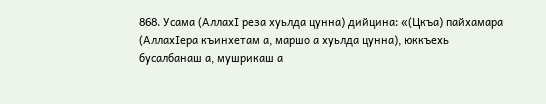868. Усама (АллахI реза хуьлда цунна) дийцина: «(Цкъа) пайхамара (АллахIера къинхетам а, маршо а хуьлда цунна), юккъехь бусалбанаш а, мушрикаш а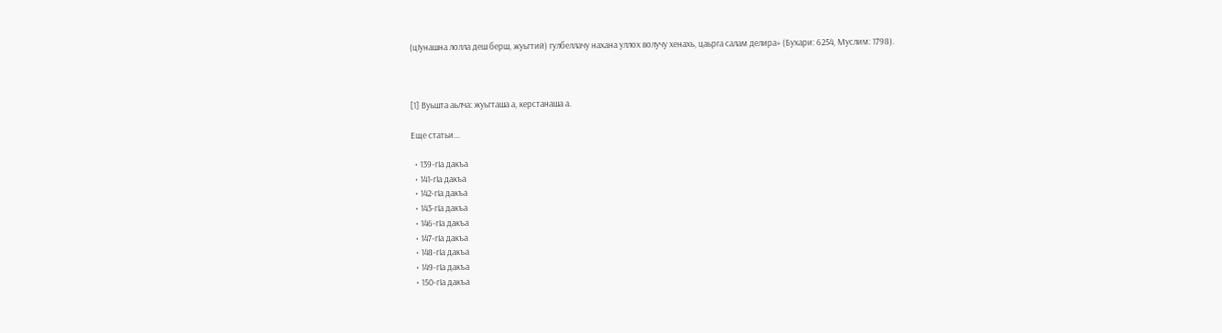(цIунашна лолла деш берш, жуьгтий) гулбеллачу нахана уллох волучу хенахь, цаьрга салам делира» (Бухари: 6254, Муслим: 1798).



[1] Вуьшта аьлча: жуьгташа а, керстанаша а.

Еще статьи...

  • 139-гIа дакъа
  • 141-гIа дакъа
  • 142-гIа дакъа
  • 143-гIа дакъа
  • 146-гIа дакъа
  • 147-гIа дакъа
  • 148-гIа дакъа
  • 149-гIа дакъа
  • 150-гIа дакъа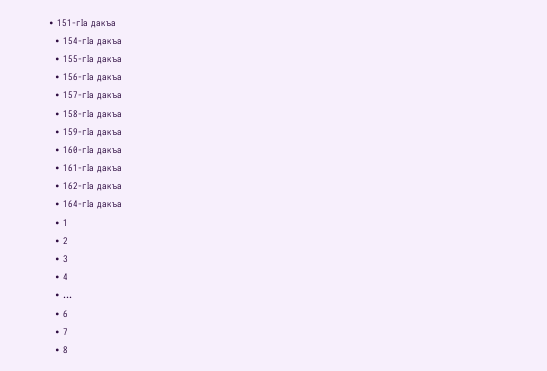• 151-гIа дакъа
  • 154-гIа дакъа
  • 155-гIа дакъа
  • 156-гIа дакъа
  • 157-гIа дакъа
  • 158-гIа дакъа
  • 159-гIа дакъа
  • 160-гIа дакъа
  • 161-гIа дакъа
  • 162-гIа дакъа
  • 164-гIа дакъа
  • 1
  • 2
  • 3
  • 4
  • ...
  • 6
  • 7
  • 8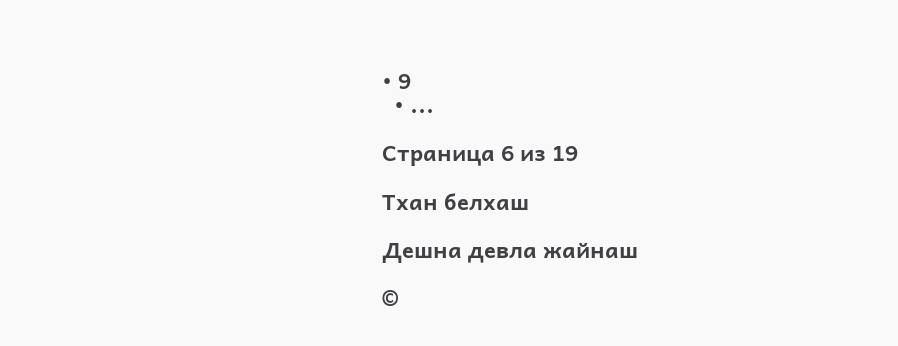• 9
  • ...

Страница 6 из 19

Тхан белхаш

Дешна девла жайнаш

©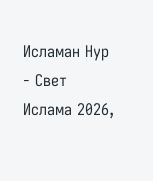Исламан Нур - Свет Ислама 2026,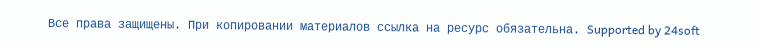Все права защищены. При копировании материалов ссылка на ресурс обязательна. Supported by 24soft